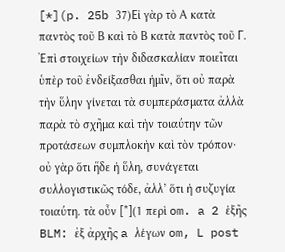[*](p. 25b 37)Εἰ γὰρ τὸ Α κατὰ παντὸς τοῦ Β καὶ τὸ Β κατὰ παντὸς τοῦ Γ.
Ἐπὶ στοιχείων τὴν διδασκαλίαν ποιεῖται ὑπὲρ τοῦ ἐνδείξασθαι ἡμῖν, ὅτι οὐ παρὰ τὴν ὕλην γίνεται τὰ συμπεράσματα ἀλλὰ παρὰ τὸ σχῆμα καὶ τὴν τοιαύτην τῶν προτάσεων συμπλοκὴν καὶ τὸν τρόπον· οὐ γὰρ ὅτι ἥδε ἡ ὕλη, συνάγεται συλλογιστικῶς τόδε, ἀλλ’ ὅτι ἡ συζυγία τοιαύτη. τὰ οὖν [*](1 περὶ om. a 2 ἑξῆς BLM: ἐξ ἀρχῆς a λέγων om, L post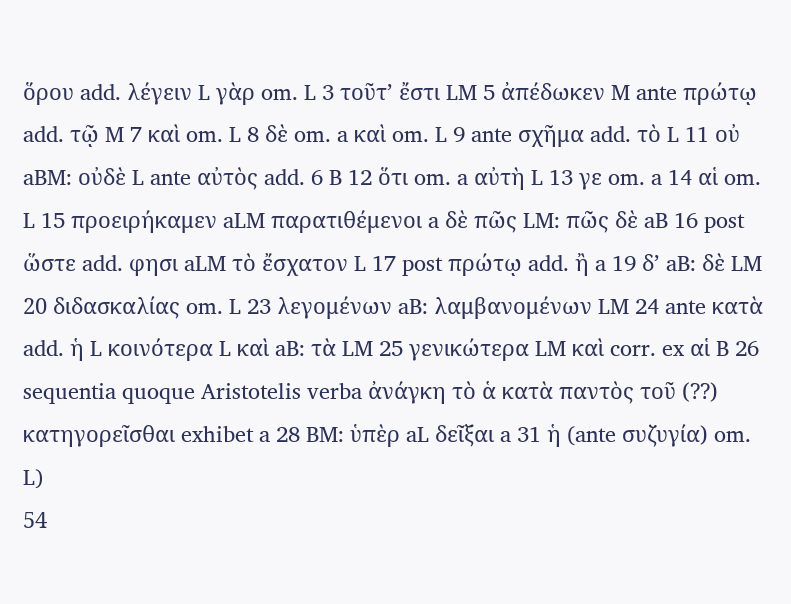ὅρου add. λέγειν L γὰρ om. L 3 τοῦτ’ ἔστι LM 5 ἀπέδωκεν M ante πρώτῳ add. τῷ M 7 καὶ om. L 8 δὲ om. a καὶ om. L 9 ante σχῆμα add. τὸ L 11 οὐ aBM: οὐδὲ L ante αὐτὸς add. 6 B 12 ὅτι om. a αὐτὴ L 13 γε om. a 14 αἱ om. L 15 προειρήκαμεν aLM παρατιθέμενοι a δὲ πῶς LM: πῶς δὲ aB 16 post ὥστε add. φησι aLM τὸ ἔσχατον L 17 post πρώτῳ add. ἢ a 19 δ’ aB: δὲ LM 20 διδασκαλίας om. L 23 λεγομένων aB: λαμβανομένων LM 24 ante κατὰ add. ἡ L κοινότερα L καὶ aB: τὰ LM 25 γενικώτερα LM καὶ corr. ex αἱ B 26 sequentia quoque Aristotelis verba ἀνάγκη τὸ ἁ κατὰ παντὸς τοῦ (??) κατηγορεῖσθαι exhibet a 28 BM: ὑπὲρ aL δεῖξαι a 31 ἡ (ante συζυγία) om. L)
54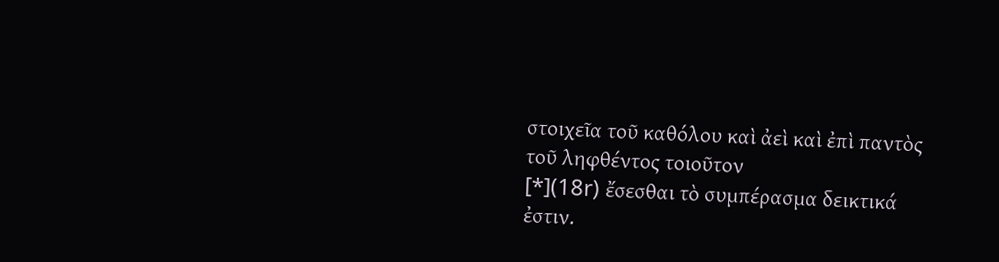στοιχεῖα τοῦ καθόλου καὶ ἀεὶ καὶ ἐπὶ παντὸς τοῦ ληφθέντος τοιοῦτον
[*](18r) ἔσεσθαι τὸ συμπέρασμα δεικτικά ἐστιν.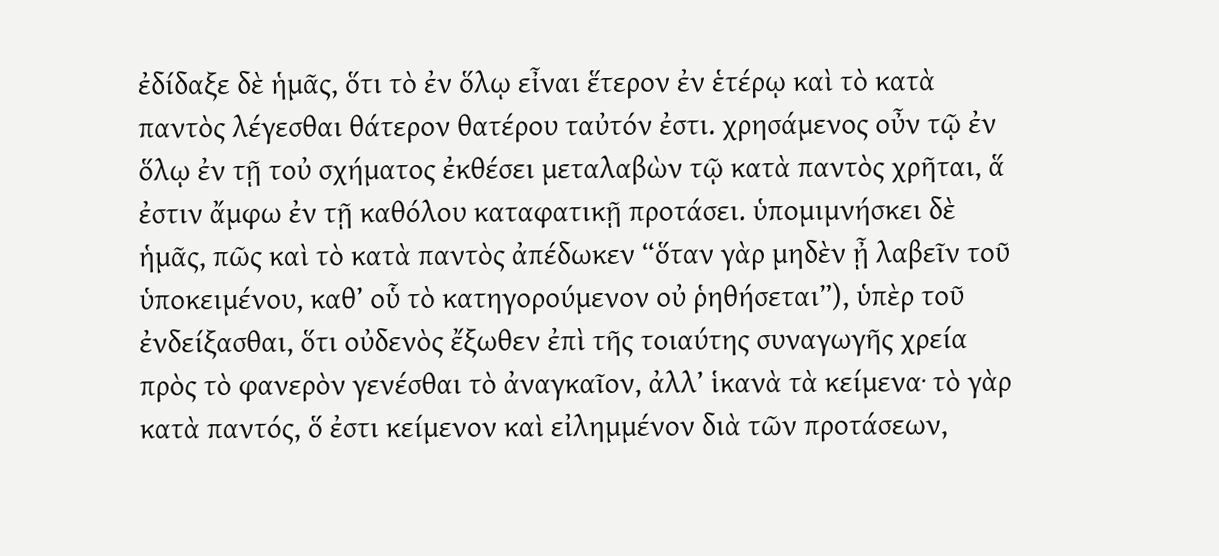ἐδίδαξε δὲ ἡμᾶς, ὅτι τὸ ἐν ὅλῳ εἶναι ἕτερον ἐν ἑτέρῳ καὶ τὸ κατὰ παντὸς λέγεσθαι θάτερον θατέρου ταὐτόν ἐστι. χρησάμενος οὖν τῷ ἐν ὅλῳ ἐν τῇ τοὐ σχήματος ἐκθέσει μεταλαβὼν τῷ κατὰ παντὸς χρῆται, ἅ ἐστιν ἄμφω ἐν τῇ καθόλου καταφατικῇ προτάσει. ὑπομιμνήσκει δὲ ἡμᾶς, πῶς καὶ τὸ κατὰ παντὸς ἀπέδωκεν “ὅταν γὰρ μηδὲν ᾖ λαβεῖν τοῦ ὑποκειμένου, καθ’ οὗ τὸ κατηγορούμενον οὐ ῥηθήσεται”), ὑπὲρ τοῦ ἐνδείξασθαι, ὅτι οὐδενὸς ἔξωθεν ἐπὶ τῆς τοιαύτης συναγωγῆς χρεία πρὸς τὸ φανερὸν γενέσθαι τὸ ἀναγκαῖον, ἀλλ’ ἱκανὰ τὰ κείμενα· τὸ γὰρ κατὰ παντός, ὅ ἐστι κείμενον καὶ εἰλημμένον διὰ τῶν προτάσεων,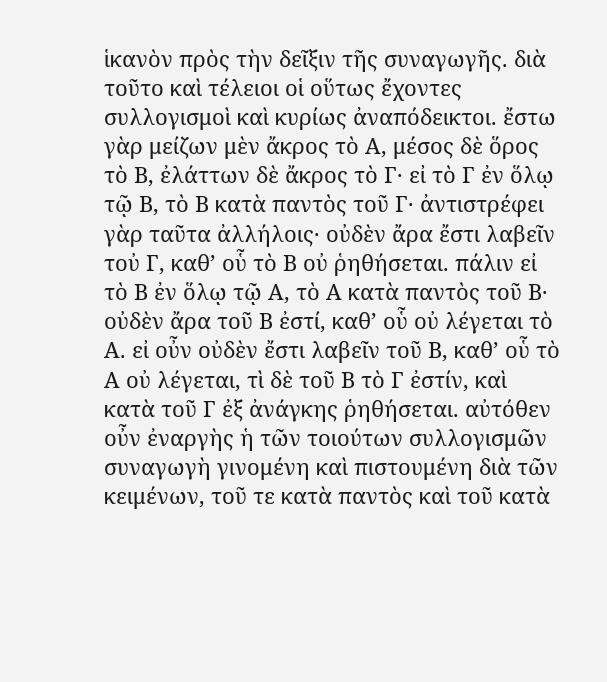ἱκανὸν πρὸς τὴν δεῖξιν τῆς συναγωγῆς. διὰ τοῦτο καὶ τέλειοι οἱ οὕτως ἔχοντες συλλογισμοὶ καὶ κυρίως ἀναπόδεικτοι. ἔστω γὰρ μείζων μὲν ἄκρος τὸ Α, μέσος δὲ ὅρος τὸ Β, ἐλάττων δὲ ἄκρος τὸ Γ· εἰ τὸ Γ ἐν ὅλῳ τῷ Β, τὸ Β κατὰ παντὸς τοῦ Γ· ἀντιστρέφει γὰρ ταῦτα ἀλλήλοις· οὐδὲν ἄρα ἔστι λαβεῖν τοὐ Γ, καθ’ οὗ τὸ Β οὐ ῥηθήσεται. πάλιν εἰ τὸ Β ἐν ὅλῳ τῷ Α, τὸ Α κατὰ παντὸς τοῦ Β· οὐδὲν ἄρα τοῦ Β ἐστί, καθ’ οὗ οὐ λέγεται τὸ Α. εἰ οὖν οὐδὲν ἔστι λαβεῖν τοῦ Β, καθ’ οὗ τὸ Α οὐ λέγεται, τὶ δὲ τοῦ Β τὸ Γ ἐστίν, καὶ κατὰ τοῦ Γ ἐξ ἀνάγκης ῥηθήσεται. αὐτόθεν οὖν ἐναργὴς ἡ τῶν τοιούτων συλλογισμῶν συναγωγὴ γινομένη καὶ πιστουμένη διὰ τῶν κειμένων, τοῦ τε κατὰ παντὸς καὶ τοῦ κατὰ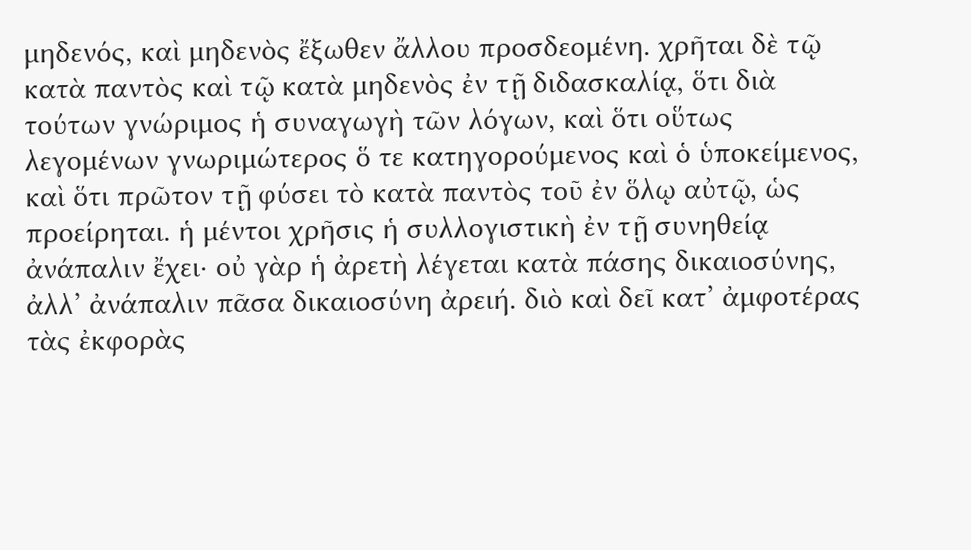μηδενός, καὶ μηδενὸς ἔξωθεν ἄλλου προσδεομένη. χρῆται δὲ τῷ κατὰ παντὸς καὶ τῷ κατὰ μηδενὸς ἐν τῇ διδασκαλίᾳ, ὅτι διὰ τούτων γνώριμος ἡ συναγωγὴ τῶν λόγων, καὶ ὅτι οὕτως λεγομένων γνωριμώτερος ὅ τε κατηγορούμενος καὶ ὁ ὑποκείμενος, καὶ ὅτι πρῶτον τῇ φύσει τὸ κατὰ παντὸς τοῦ ἐν ὅλῳ αὐτῷ, ὡς προείρηται. ἡ μέντοι χρῆσις ἡ συλλογιστικὴ ἐν τῇ συνηθείᾳ ἀνάπαλιν ἔχει· οὐ γὰρ ἡ ἀρετὴ λέγεται κατὰ πάσης δικαιοσύνης, ἀλλ’ ἀνάπαλιν πᾶσα δικαιοσύνη ἀρειή. διὸ καὶ δεῖ κατ’ ἀμφοτέρας τὰς ἐκφορὰς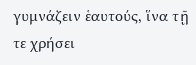γυμνάζειν ἑαυτούς, ἵνα τῇ τε χρήσει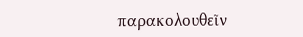παρακολουθεῖν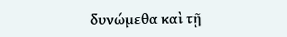δυνώμεθα καὶ τῇ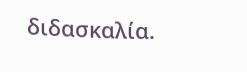διδασκαλία.